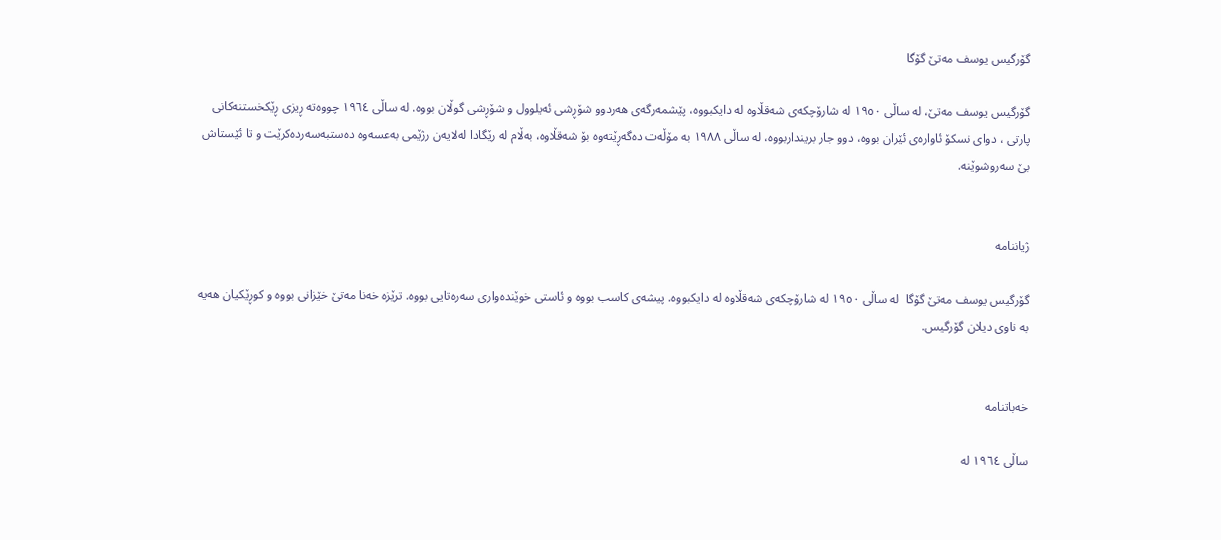گۆرگیس یوسف مەتێ گۆگا

گۆرگیس یوسف مەتێ، لە ساڵی ١٩٥٠ لە شارۆچکەی شەقڵاوە لە دایکبووە، پێشمەرگەی هەردوو شۆڕشی ئەیلوول و شۆڕشی گوڵان بووە. لە ساڵی ١٩٦٤ چووەتە ڕیزى ڕێکخستنەکانى  پارتی ، دواى نسکۆ ئاوارەى ئێران بووە، دوو جار برینداربووە، لە ساڵی ١٩٨٨ بە مۆڵەت دەگەڕێتەوە بۆ شەقڵاوە، بەڵام لە رێگادا لەلایەن رژێمی بەعسەوە دەستبەسەردەکرێت و تا ئێستاش بێ سەروشوێنە.


ژیاننامە

گۆرگیس یوسف مەتێ گۆگا  لە ساڵی ١٩٥٠ لە شارۆچکەی شەقڵاوە لە دایکبووە. پیشەی کاسب بووە و ئاستی خوێندەواری سەرەتایی بووە. ترێزە خەنا مەتێ خێزانی بووە و کوڕێکیان هەیە بە ناوى دیلان گۆرگیس.


خەباتنامە

ساڵی ١٩٦٤ لە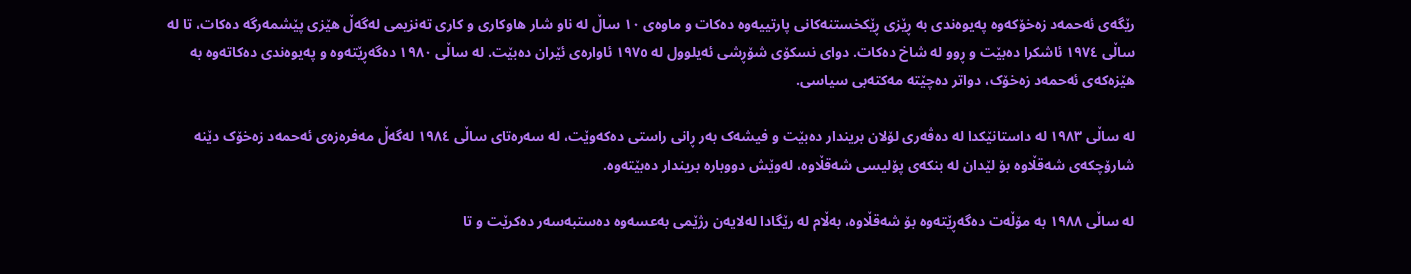رێگەی ئەحمەد زەخۆکەوە پەیوەندی بە ڕێزى ڕێکخستنەکانى پارتییەوە دەکات و ماوەی ١٠ ساڵ لە ناو شار هاوکاری و کاری تەنزیمی لەگەڵ هێزی پێشمەرگە دەکات، تا لە ساڵی ١٩٧٤ ئاشکرا دەبێت و ڕوو لە شاخ دەکات. دواى نسکۆى شۆڕشی ئەیلوول لە ١٩٧٥ ئاوارەى ئێران دەبێت. لە ساڵی ١٩٨٠ دەگەڕێتەوە و پەیوەندی دەکاتەوە بە هێزەکەی ئەحمەد زەخۆک، دواتر دەچێتە مەکتەبی سیاسی.

لە ساڵی ١٩٨٣ لە داستانێکدا لە دەڤەری لۆلان بریندار دەبێت و فیشەک بەر ڕانی راستی دەکەوێت، لە سەرەتای ساڵی ١٩٨٤ لەگەڵ مەفرەزەی ئەحمەد زەخۆک دێنە شارۆچکەی شەقڵاوە بۆ لێدان لە بنکەى پۆلیسی شەقڵاوە، لەوێش دووبارە بریندار دەبێتەوە.

لە ساڵی ١٩٨٨ بە مۆڵەت دەگەڕێتەوە بۆ شەقڵاوە، بەڵام لە رێگادا لەلایەن رژێمی بەعسەوە دەستبەسەر دەکرێت و تا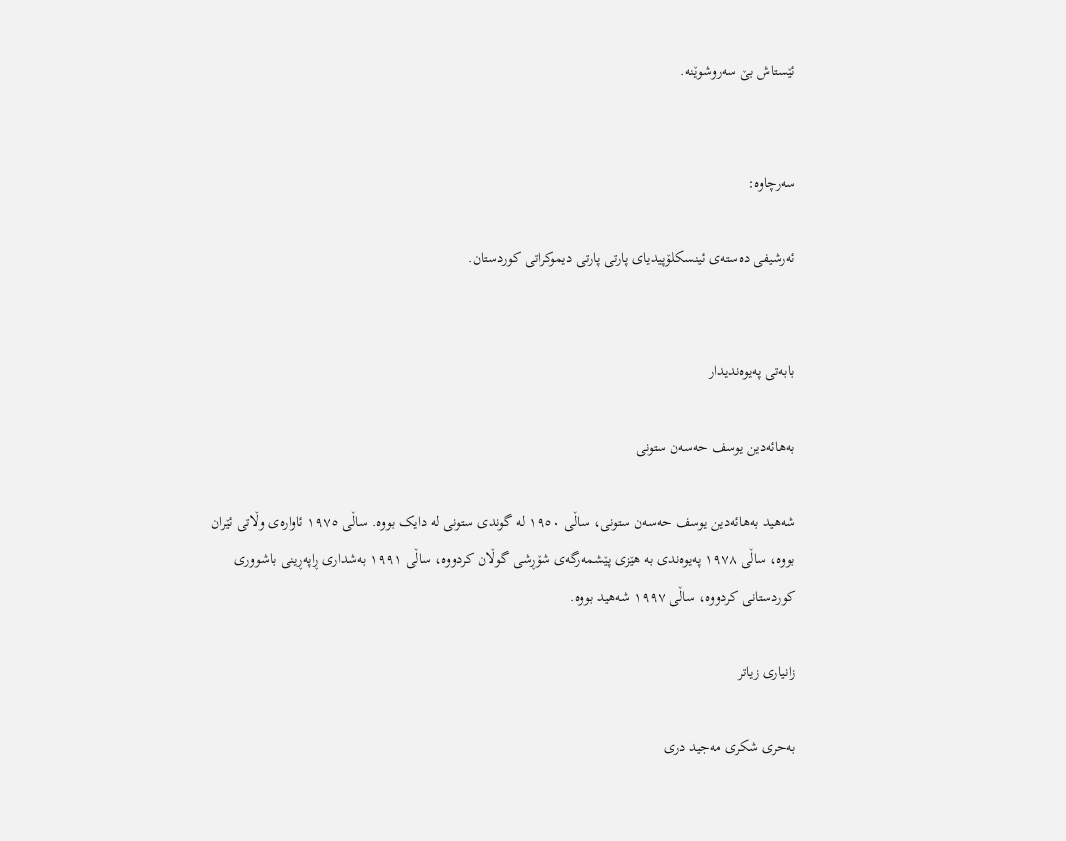ئێستاش بێ سەروشوێنە.


سەرچاوە:

ئەرشیفی دەستەی ئینسکلۆپیدیای پارتی پارتی دیموکراتی کوردستان.


بابەتی پەیوەندیدار

بەهائەدین یوسف حەسەن ستونی

شەهید بەهائەدین یوسف حەسەن ستونی، ساڵی ١٩٥٠ لە گوندی ستونی لە دایک بووە. ساڵى ١٩٧٥ ئاوارەى وڵاتى ئێران بووە، ساڵی ١٩٧٨ پەیوەندى بە هێزى پێشمەرگەى شۆڕشی گوڵان کردووە، ساڵی ١٩٩١ بەشداری ڕاپەڕینى باشوورى کوردستانى کردووە، ساڵى ١٩٩٧ شەهید بووە.

زانیاری زیاتر

بەحری شکری مەجید دری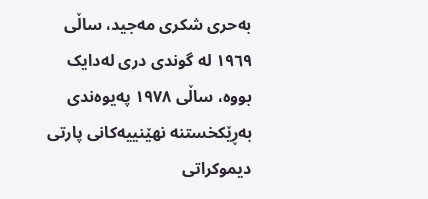بەحری شکری مەجید، ساڵی ١٩٦٩ لە گوندی دری لەدایک بووە، ساڵى ١٩٧٨ پەیوەندى بەڕێکخستنە نهێنییەکانى پارتى دیموکراتى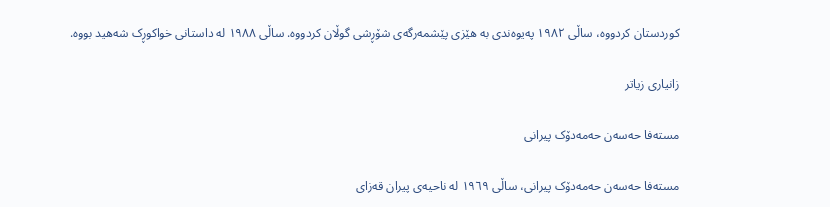کوردستان کردووە، ساڵى ١٩٨٢ پەیوەندى بە هێزى پێشمەرگەى شۆڕشی گوڵان کردووە. ساڵى ١٩٨٨ لە داستانى خواکوڕک شەهید بووە.

زانیاری زیاتر

مستەفا حەسەن حەمەدۆک پیرانی

مستەفا حەسەن حەمەدۆک پیرانى، ساڵى ١٩٦٩ لە ناحیەى پیران قەزاى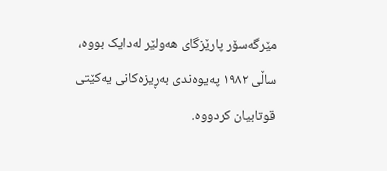مێرگەسۆر پارێزگاى هەولێر لەدایک بووە، ساڵى ١٩٨٢ پەیوەندى بەڕیزەکانى یەکێتى قوتابیان کردووە.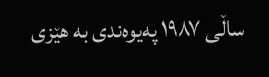ساڵى ١٩٨٧ پەیوەندى بە هێزى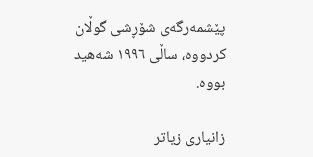پێشمەرگەى شۆڕشی گوڵان کردووە، ساڵى ١٩٩٦ شەهید بووە.

زانیاری زیاتر